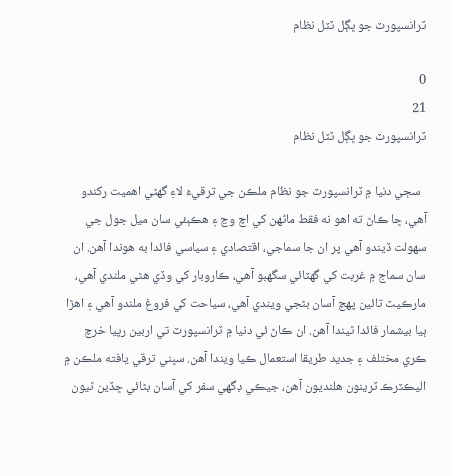ٽرانسپورٽ جو ڀڳل ٽٽل نظام

0
21
ٽرانسپورٽ جو ڀڳل ٽٽل نظام

  سڄي دنيا ۾ ٽرانسپورٽ جو نظام ملڪن جي ترقيءَ لاءِ گھڻي اھميت رکندو آھي، ڇا ڪاڻ ته اھو نه فقط ماڻھن کي اچ وڃ ۽ ھڪٻئي سان ميل جول جي سھولت ڏيندو آھي پر ان جا سماجي، اقتصادي ۽ سياسي فائدا به ھوندا آھن. ان سان سماج ۾ غربت کي گھٽائي سگھبو آھي، ڪاروبار کي وڏي ھٿي ملندي آھي، مارڪيٽ تائين پھچ آسان بڻجي ويندي آھي، سياحت کي فروغ ملندو آھي ۽ اھڙا ٻيا بيشمار فائدا ٿيندا آھن. ان ڪاڻ ئي دنيا ۾ ٽرانسپورٽ تي اربين رپيا خرچ ڪري مختلف ۽ جديد طريقا استعمال ڪيا ويندا آھن. سڀني ترقي يافته ملڪن ۾ اليڪٽرڪ ٽرينون ھلنديون آھن، جيڪي ڊگھي سفر کي آسان بڻائي ڇڏين ٿيون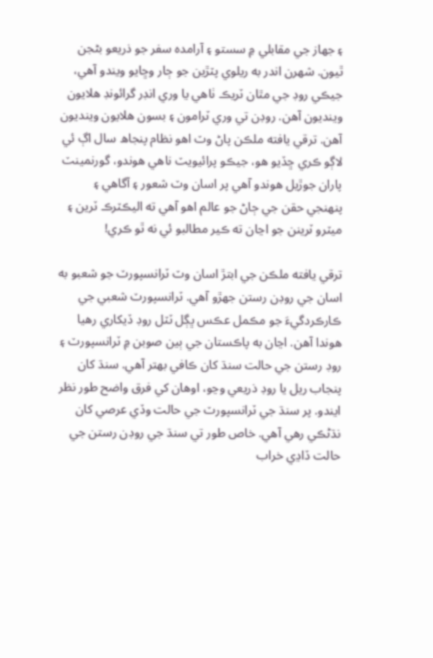۽ جھاز جي مقابلي ۾ سستو ۽ آرامده سفر جو ذريعو بڻجن ٿيون. شھرن اندر به ريلوي پٽڙين جو ڄار وڇايو ويندو آھي، جيڪي روڊ جي مٿان ٽريڪ ٺاھي يا وري انڊر گرائونڊ ھلايون وينديون آھن. روڊن تي وري ٽرامون ۽ بسون ھلايون وينديون آھن. ترقي يافته ملڪن پاڻ وٽ اھو نظام پنجاھ سال اڳ ئي لاڳو ڪري ڇڏيو ھو، جيڪو پرائيويٽ ناھي ھوندو، گورنمينٽ پاران جوڙيل ھوندو آھي پر اسان وٽ شعور ۽ آگاھي ۽ پنھنجي حقن جي ڄاڻ جو عالم اھو آھي ته اليڪٽرڪ ٽرين ۽ ميٽرو ٽرينن جو اڃان ته ڪير مطالبو ئي نه ٿو ڪري!

ترقي يافته ملڪن جي ابتڙ اسان وٽ ٽرانسپورٽ جو شعبو به اسان جي روڊن رستن جھڙو آھي. ٽرانسپورٽ شعبي جي ڪارڪردگيءَ جو مڪمل عڪس ڀڳل ٽٽل روڊ ڏيکاري رھيا ھوندا آھن. اڃان به پاڪستان جي ٻين صوبن ۾ ٽرانسپورٽ ۽ روڊ رستن جي حالت سنڌ کان ڪافي بھتر آھي. سنڌ کان پنجاب ريل يا روڊ ذريعي وڃو، اوھان کي فرق واضح طور نظر ايندو. پر سنڌ جي ٽرانسپورٽ جي حالت وڏي عرصي کان نڌڻڪي رھي آھي. خاص طور تي سنڌ جي روڊن رستن جي حالت ڏاڍي خراب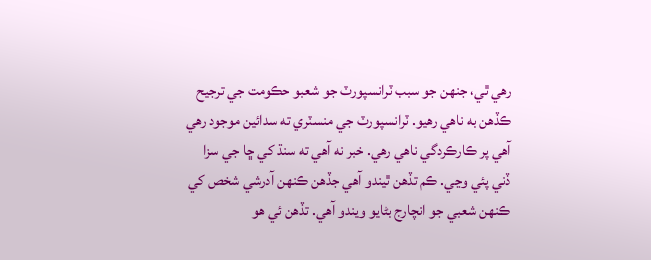رھي ٿي، جنھن جو سبب ٽرانسپورٽ جو شعبو حڪومت جي ترجيح ڪڏھن به ناھي رھيو. ٽرانسپورٽ جي منسٽري ته سدائين موجود رھي آھي پر ڪارڪردگي ناھي رھي. خبر نه آھي ته سنڌ کي ڇا جي سزا ڏني پئي وڃي. ڪم تڏھن ٿيندو آھي جڏھن ڪنھن آدرشي شخص کي ڪنھن شعبي جو انچارج بڻايو ويندو آھي. تڏھن ئي ھو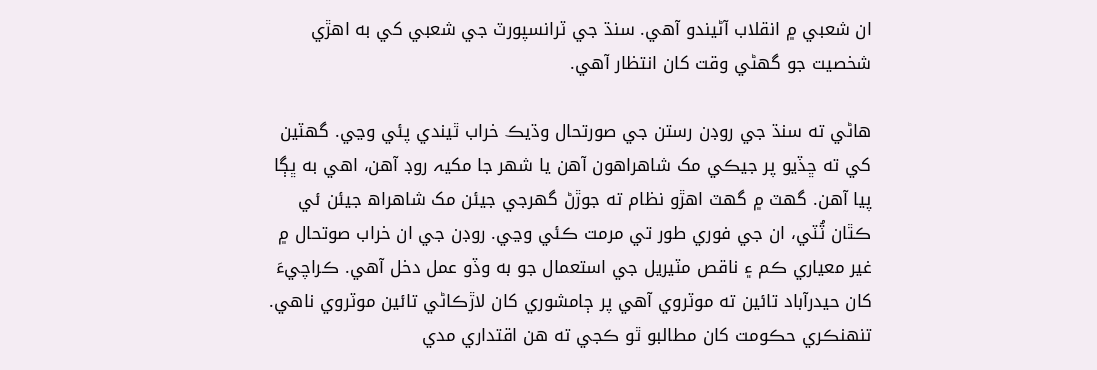ان شعبي ۾ انقلاب آڻيندو آھي. سنڌ جي ٽرانسپورٽ جي شعبي کي به اھڙي شخصيت جو گهڻي وقت کان انتظار آھي.

ھاڻي ته سنڌ جي روڊن رستن جي صورتحال وڌيڪ خراب ٿيندي پئي وڃي. گھٽين کي ته ڇڏيو پر جيڪي مک شاهراهون آھن يا شھر جا مکيہ روڊ آھن، اھي به ڀڳا پيا آھن. گھٽ ۾ گھٽ اھڙو نظام ته جوڙڻ گھرجي جيئن مک شاھراھ جيئن ئي ڪٿان ٽُٽي، ان جي فوري طور تي مرمت ڪئي وڃي. روڊن جي ان خراب صوتحال ۾ غير معياري ڪم ۽ ناقص مٽيريل جي استعمال جو به وڏو عمل دخل آھي. ڪراچيءَ کان حيدرآباد تائين ته موٽروي آھي پر ڄامشوري کان لاڙڪاڻي تائين موٽروي ناھي. تنھنڪري حڪومت کان مطالبو ٿو ڪجي ته ھن اقتداري مدي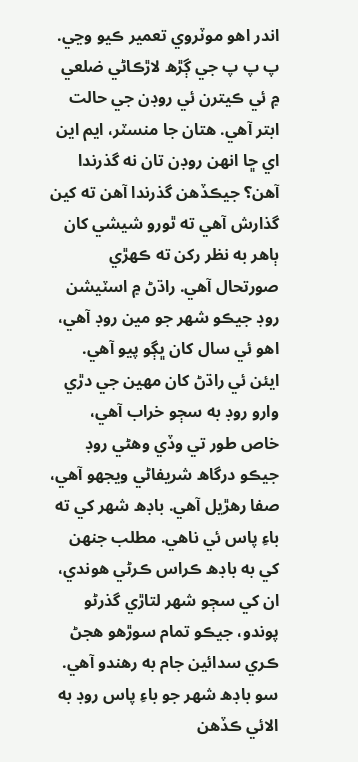اندر اھو موٽروي تعمير ڪيو وڃي. پ پ پ جي ڳڙھ لاڙڪاڻي ضلعي ۾ ئي ڪيترن ئي روڊن جي حالت ابتر آھي. ھتان جا منسٽر، ايم اين اي ڇا انھن روڊن تان نه گذرندا آھن؟ جيڪڏھن گذرندا آھن ته کين گذارش آھي ته ٿورو شيشي کان ٻاھر به نظر رکن ته ڪھڙي صورتحال آھي. راڌڻ ۾ اسٽيشن روڊ جيڪو شھر جو مين روڊ آھي، اھو ئي سال کان ڀڳو پيو آھي. ايئن ئي راڌڻ کان مھين جي دڙي وارو روڊ به سڄو خراب آھي، خاص طور تي وڏي وھڻي روڊ جيڪو درگاھ شريفاڻي ويجھو آھي، صفا رھڙيل آھي. باڊھ شھر کي ته باءِ پاس ئي ناھي. مطلب جنھن کي به باڊھ ڪراس ڪرڻي ھوندي، ان کي سڄو شھر لتاڙي گذرڻو پوندو، جيڪو تمام سوڙھو ھجڻ ڪري سدائين جام به رھندو آھي. سو باڊھ شھر جو باءِ پاس روڊ به الائي ڪڏھن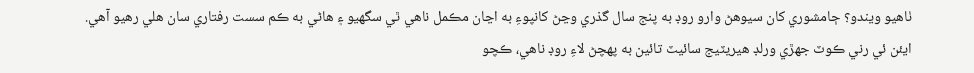ٺاھيو ويندو؟ ڄامشوري کان سيوھڻ وارو روڊ به پنج سال گذري وڃڻ کانپوءِ به اڃان مڪمل ناھي ٿي سگھيو ۽ ھاڻي به ڪم سست رفتاري سان ھلي رھيو آھي. ايئن ئي رني ڪوٽ جھڙي ورلڊ ھيريٽيج سائيٽ تائين به پھچڻ لاءِ روڊ ناھي، ڪچو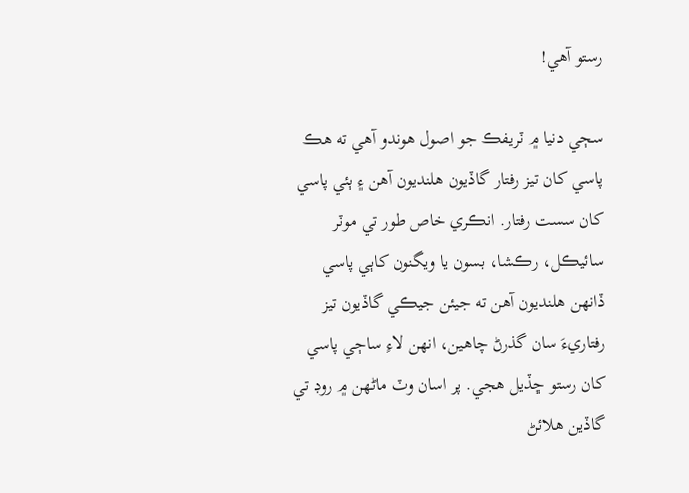رستو آھي!

سڄي دنيا ۾ ٽريفڪ جو اصول ھوندو آھي ته ھڪ پاسي کان تيز رفتار گاڏيون ھلنديون آھن ۽ ٻئي پاسي کان سست رفتار. انڪري خاص طور تي موٽر سائيڪل، رڪشا، بسون يا ويگنون کاٻي پاسي ڏانھن ھلنديون آھن ته جيئن جيڪي گاڏيون تيز رفتاريءَ سان گذرڻ چاھين، انھن لاءِ ساڄي پاسي کان رستو ڇڏيل ھجي. پر اسان وٽ ماڻھن ۾ روڊ تي گاڏين ھلائڻ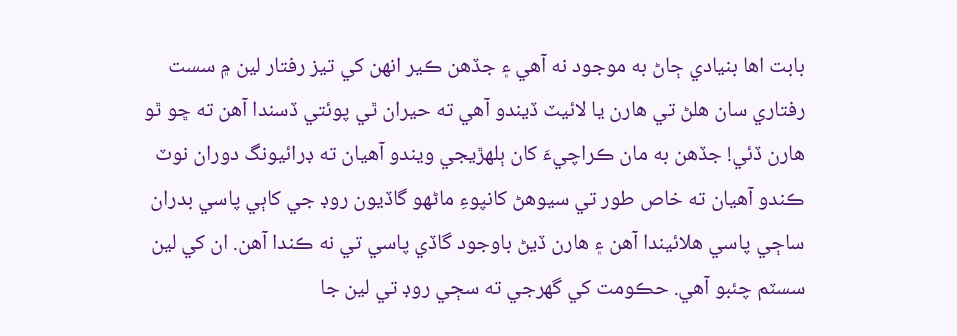بابت اھا بنيادي ڄاڻ به موجود نه آھي ۽ جڏھن ڪير انھن کي تيز رفتار لين ۾ سست رفتاري سان ھلڻ تي ھارن يا لائيٽ ڏيندو آھي ته حيران ٿي پوئتي ڏسندا آھن ته ڇو ٿو ھارن ڏئي! جڏھن به مان ڪراچيءَ کان ٻلھڙيجي ويندو آھيان ته ڊرائيونگ دوران نوٽ ڪندو آھيان ته خاص طور تي سيوھڻ کانپوءِ ماڻھو گاڏيون روڊ جي کاٻي پاسي بدران ساڄي پاسي ھلائيندا آھن ۽ ھارن ڏيڻ باوجود گاڏي پاسي تي نه ڪندا آھن. ان کي لين سسٽم چئبو آھي. حڪومت کي گھرجي ته سڄي روڊ تي لين جا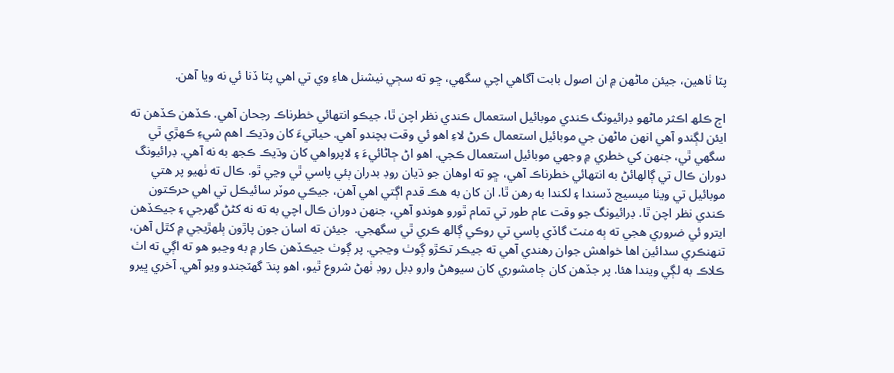پٽا ٺاھين، جيئن ماڻھن ۾ ان اصول بابت آگاھي اچي سگھي، ڇو ته سڄي نيشنل ھاءِ وي تي اھي پٽا ڏنا ئي نه ويا آھن.

اڄ ڪلھ اڪثر ماڻھو ڊرائيونگ ڪندي موبائيل استعمال ڪندي نظر اچن ٿا، جيڪو انتھائي خطرناڪ رجحان آھي. ڪڏھن ڪڏھن ته ايئن لڳندو آھي انھن ماڻھن جي موبائيل استعمال ڪرڻ لاءِ اھو ئي وقت بچندو آھي. حياتيءَ کان وڌيڪ اھم شيءِ ڪھڙي ٿي سگھي ٿي، جنھن کي خطري ۾ وجھي موبائيل استعمال ڪجي. اھو اڻ ڄاڻائيءَ ۽ لاپرواهي کان وڌيڪ ڪجھ به نه آھي. ڊرائيونگ دوران ڪال تي ڳالھائڻ به انتھائي خطرناڪ آھي، ڇو ته اوھان جو ڌيان روڊ بدران ٻئي پاسي ٿي وڃي ٿو. ڪال ته ٺھيو پر ھتي موبائيل تي ويٺا ميسيج ڏسندا ۽ لکندا به رھن ٿا. ان کان به ھڪ قدم اڳتي اھي آھن، جيڪي موٽر سائيڪل تي اھي حرڪتون ڪندي نظر اچن ٿا. ڊرائيونگ جو وقت عام طور تي تمام ٿورو ھوندو آھي، جنھن دوران ڪال اچي به ته نه کڻڻ گھرجي ۽ جيڪڏھن ايترو ئي ضروري ھجي ته ٻه منٽ گاڏي پاسي تي روڪي ڳالھ ڪري ٿي سگھجي.  جيئن ته اسان جون پاڙون ٻلھڙيجي ۾ کٿل آھن، تنھنڪري سدائين اھا خواھش جوان رھندي آھي ته جيڪر تڪڙو ڳوٺ وڃجي. پر ڳوٺ جيڪڏھن ڪار ۾ به وڃبو ھو ته اڳي ته اٺ ڪلاڪ به لڳي ويندا ھئا. پر جڏھن کان ڄامشوري کان سيوھڻ وارو ڊبل روڊ ٺھڻ شروع ٿيو، اھو پنڌ گھٽجندو ويو آھي. آخري ڀيرو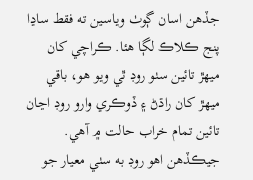جڏھن اسان ڳوٺ وياسين ته فقط ساڍا پنج ڪلاڪ لڳا ھئا. ڪراچي کان ميھڙ تائين سٺو روڊ ٿي ويو ھو، باقي ميھڙ کان راڌڻ ۽ ڏوڪري وارو روڊ اڃان تائين تمام خراب حالت ۾ آھي. جيڪڏھن اھو روڊ به سٺي معيار جو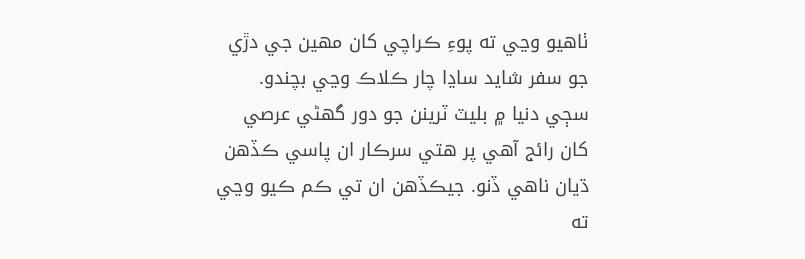ٺاھيو وڃي ته پوءِ ڪراچي کان مھين جي دڙي جو سفر شايد ساڍا چار ڪلاڪ وڃي بچندو. سڄي دنيا ۾ بليٽ ٽرينن جو دور گھڻي عرصي کان رائج آھي پر ھتي سرڪار ان پاسي ڪڏھن ڌيان ناھي ڏنو. جيڪڏھن ان تي ڪم ڪيو وڃي ته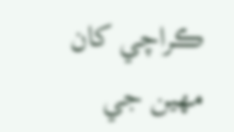ڪراچي کان مھين جي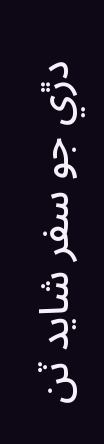دڙي جو سفر شايد ٽن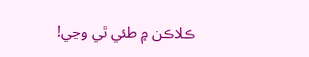ڪلاڪن ۾ طئي ٿي وڃي!